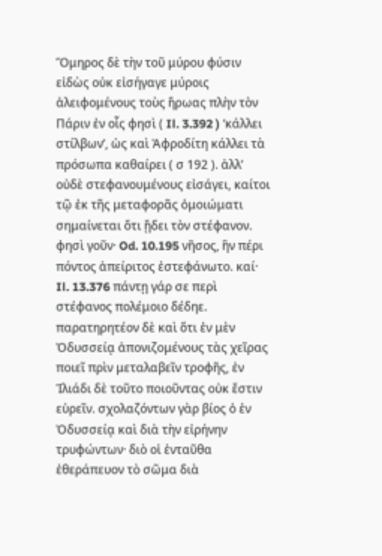Ὅμηρος δὲ τὴν τοῦ μύρου φύσιν εἰδὼς οὐκ εἰσήγαγε μύροις ἀλειφομένους τοὺς ἥρωας πλὴν τὸν Πάριν ἐν οἷς φησὶ ( Il. 3.392 ) ‘κάλλει στίλβων’, ὡς καὶ Ἀφροδίτη κάλλει τὰ πρόσωπα καθαίρει ( σ 192 ). ἀλλ’ οὐδὲ στεφανουμένους εἰσάγει, καίτοι τῷ ἐκ τῆς μεταφορᾶς ὁμοιώματι σημαίνεται ὅτι ᾔδει τὸν στέφανον. φησὶ γοῦν· Od. 10.195 νῆσος, ἣν πέρι πόντος ἀπείριτος ἐστεφάνωτο. καί· Il. 13.376 πάντῃ γάρ σε περὶ στέφανος πολέμοιο δέδηε. παρατηρητέον δὲ καὶ ὅτι ἐν μὲν Ὀδυσσείᾳ ἀπονιζομένους τὰς χεῖρας ποιεῖ πρὶν μεταλαβεῖν τροφῆς, ἐν Ἰλιάδι δὲ τοῦτο ποιοῦντας οὐκ ἔστιν εὑρεῖν. σχολαζόντων γὰρ βίος ὁ ἐν Ὀδυσσείᾳ καὶ διὰ τὴν εἰρήνην τρυφώντων· διὸ οἱ ἐνταῦθα ἐθεράπευον τὸ σῶμα διὰ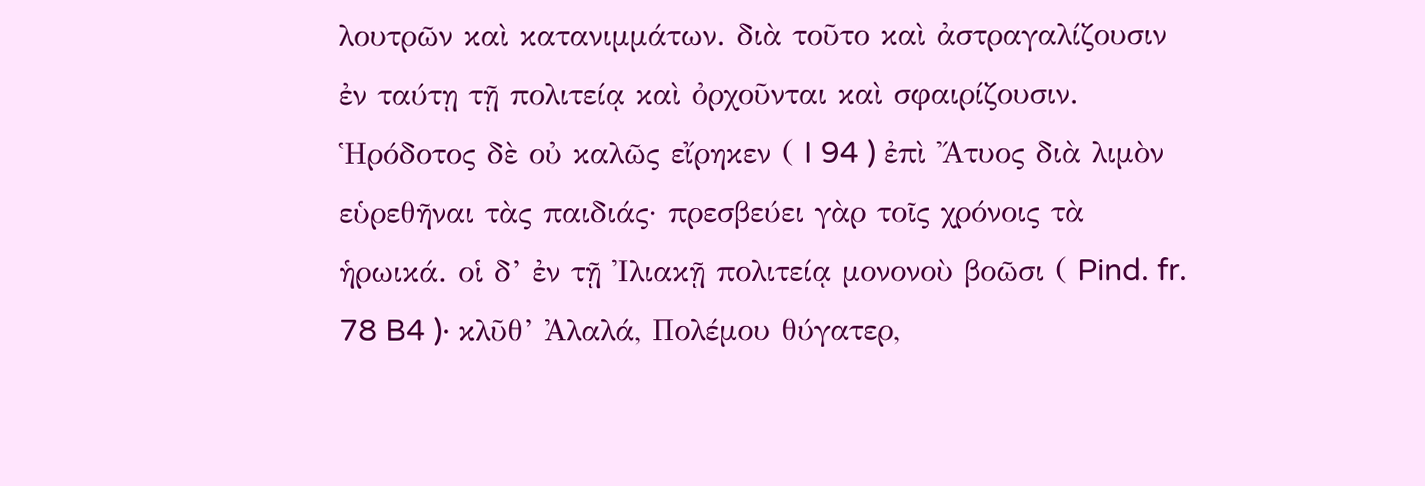λουτρῶν καὶ κατανιμμάτων. διὰ τοῦτο καὶ ἀστραγαλίζουσιν ἐν ταύτῃ τῇ πολιτείᾳ καὶ ὀρχοῦνται καὶ σφαιρίζουσιν. Ἡρόδοτος δὲ οὐ καλῶς εἴρηκεν ( I 94 ) ἐπὶ Ἄτυος διὰ λιμὸν εὑρεθῆναι τὰς παιδιάς· πρεσβεύει γὰρ τοῖς χρόνοις τὰ ἡρωικά. οἱ δ’ ἐν τῇ Ἰλιακῇ πολιτείᾳ μονονοὺ βοῶσι ( Pind. fr. 78 B4 )· κλῦθ’ Ἀλαλά, Πολέμου θύγατερ,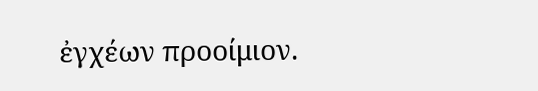ἐγχέων προοίμιον.